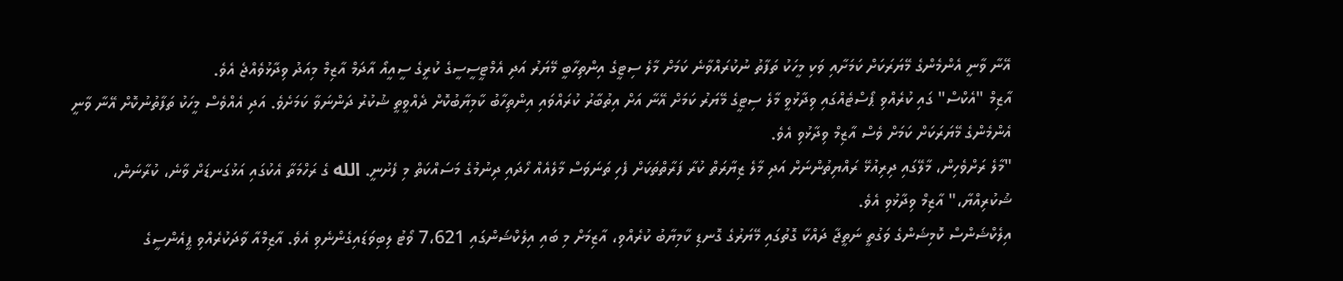އޭނާ ވާނީ އެންމެންގެ މޭޔަރަކަށް ކަމަށާއި ވަކި މީހަކު ތަފާތު ނުކުރައްވާނެ ކަމަށް މާލެ ސިޓީގެ އިންތިހާބީ މޭޔަރު އަދި އެމްޓީސީސީގެ ކުރީގެ ސީއީއޯ އާދަމް އާޒިމް މިއަދު ވިދާޅުވެއްޖެ އެވެ.
އާޒިމް "އެކްސް" ގައި ކުރެއްވި ޕޯސްޓެއްގައި ވިދާޅުވީ މާލެ ސިޓީގެ މޭޔަރު ކަމަށް އޭނާ އަށް އިތުބާރު ކުރައްވައި އިންތިހާބު ކާމިޔާބުކޮށް ދެއްވީތީ ޝުކުރު ދަންނަވާ ކަމަށެވެ. އަދި އެއްވެސް މީހަކު ތަފާތުނުކޮށް އޭނާ ވާނީ އެންމެންގެ މޭޔަރަކަށް ކަމަށް ވެސް އާޒިމް ވިދާޅުވި އެވެ.
"މާލެ ރަށްވެހިން، މާލޭގައި ދިރިއުޅޭ ރައްޔިތުންނަށް އަދި މާލެ ޒިޔާރަތް ކުރާ ފަރާތްތަކަށް ފެހި ތަނަވަސް މާލެއެއް ހޯދައި ދިނުމުގެ މަސައްކަތް މި ފެށުނީ. الله ގެ ރަހްމަތާ އެކުގައި އަޅުގަނޑަށް ވާނެ، ކުރާނަން، ޝުކުރިއްޔާ،" އާޒިމް ވިދާޅުވި އެވެ.
އިލެކްޝަންސް ކޮމިޝަންގެ ވަގުތީ ނަތީޖާ ދައްކާ ގޮތުގައި މޭޔަރުގެ ގޮނޑި ކާމިޔާބު ކުރެއްވި، އާޒިމަށް މި ބައި އިލެކްޝަންގައި 7،621 ވޯޓު ލިބިވަޑައިގެންނެވި އެވެ. އާޒިމްއާ ވާދަކުރެއްވި ޕީއެންސީގެ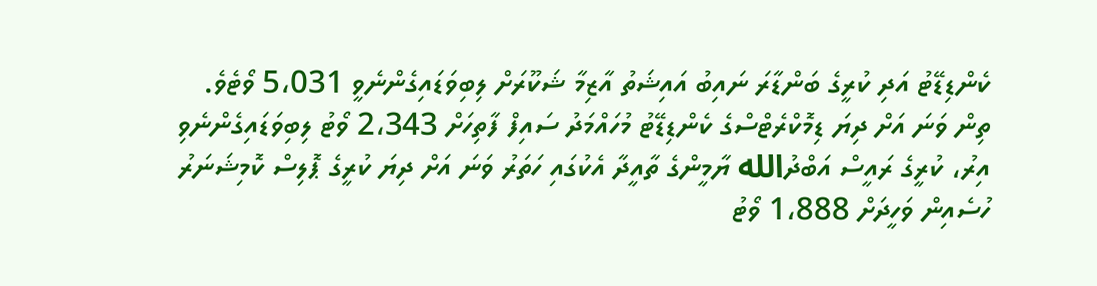ކެންޑިޑޭޓު އަދި ކުރީގެ ބަންޑާރަ ނައިބު އައިޝަތު އާޒިމާ ޝަކޫރަށް ލިބިވަޑައިގެންނެވީ 5،031 ވޯޓެވެ.
ތިން ވަނަ އަށް ދިޔަ ޑިމޮކްރެޓްސްގެ ކެންޑިޑޭޓު މުހައްމަދު ސައިފް ފާތިހަށް 2،343 ވޯޓު ލިބިވަޑައިގެންނެވި އިރު، ކުރީގެ ރައީސް އަބްދުالله ޔާމީންގެ ތާއީދާ އެކުގައި ހަތަރު ވަނަ އަށް ދިޔަ ކުރީގެ ޕޮލިސް ކޮމިޝަނަރު ހުސެއިން ވަހީދަށް 1،888 ވޯޓު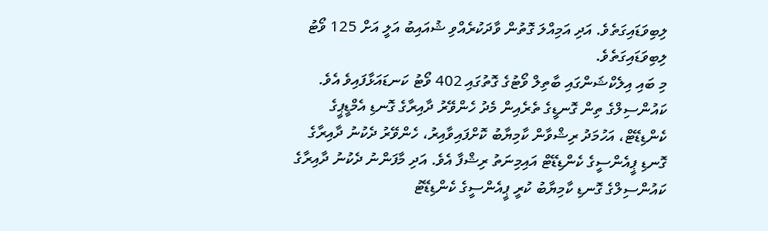ލިބިވަޑައިގަތެވެ. އަދި އަމިއްލަ ގޮތުން ވާދަކުރެއްވި ޝުއައިބު އަލީ އަށް 125 ވޯޓު ލިބިވަޑައިގަތެވެ.
މި ބައި އިލެކްޝަންގައި ބާތިލް ވޯޓުގެ ގޮތުގައި 402 ވޯޓު ކަނޑައަޅާފައިވެ އެވެ.
ކައުންސިލްގެ ތިން ގޮނޑީގެ ތެރެއިން މެދު ހެންވޭރު ދާއިރާގެ ގޮނޑި އެމްޑީޕީގެ ކެންޑިޑޭޓް، އަހުމަދު ރިޝްވާން ކާމިޔާބު ކޮށްފައިވާއިރު، ހެންވޭރު ދެކުނު ދާއިރާގެ ގޮނޑި ޕީއެންސީގެ ކެންޑިޑޭޓް އައިމިނަތު ރިޝްފާ އެވެ. އަދި މާފަންނު ދެކުނު ދާއިރާގެ ކައުންސިލްގެ ގޮނޑި ކާމިޔާބު ކުރީ ޕީއެންސީގެ ކެންޑިޑޭޓު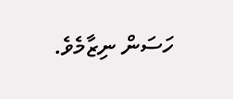ހަސަން ނިޒާމެވެ.